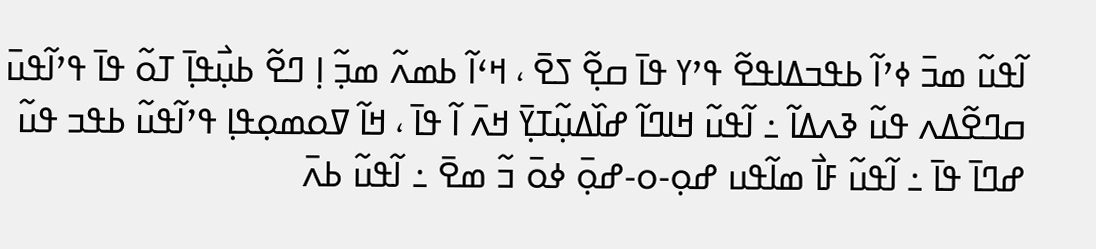ߊ߬ߟߎ߬ ߘߏ߫ ߦߴߊ߬ ߕߟߏߡߊߟߐ߬ ߟߴߌ ߟߊ߫ ߛߐ߲߬ ߖߐ߫ ، ߞߵߊ߬ ߕߘߍ߬ ߘߏ߲߬ ߊ߲ ߣߐ߬ ߕߎ߲߯ߟߊ߲߫ ߠߋ߬ ߟߊ߫ ߟߴߊ߬ߟߎ߫ ߛߣߐ߬ߡߍ ߟߎ߬ ߢߍߡߊ߬ ߸ ߊ߬ߟߎ߬ ߞߊߣߊ߬ ߝߊ߰ߡߎ߲߬ߠߌ߲߫ ߞߍ߫ ߊ߬ ߟߊ߫ ، ߞߊ߬ ߜߋߘߋ߲ߟߊ߲ ߟߴߊ߬ߟߎ߬ ߕߟߏ ߟߎ߬ ߝߣߊ߫ ߟߊ߫ ߸ ߊ߬ߟߎ߬ ߓߊ߯ ߘߊ߬ߟߎ ߝߋ߲-ߋ-ߝߋ߲߫ ߦߋ߫ ߏ߬ ߘߐ߫ ߸ ߊ߬ߟߎ߬ ߕߍ߫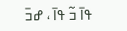ߟߊ߫ ߏ߬ ߟߊ߫ ، ߝߏ߫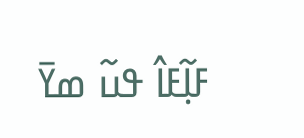ߓߊ߲߬ߓߊ߮ ߟߎ߬ ߘߌ߫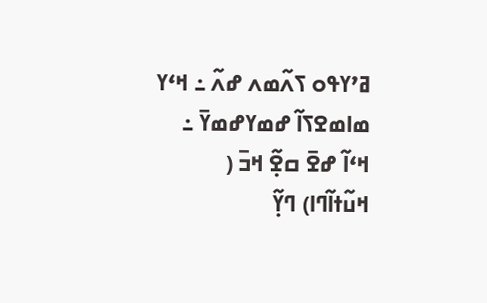ߥߴߌߟߋ ߖߍ߬ߘߍ ߝߍ߬ ߸ ߞߵߌ ߘߊߘߐߖߊ߬ ߝߘߌߝߘߌ߫ ߸ ߞߵߊ߬ ߝߐ߫ ߛߐ߲߬ ߞߏ߫ ( ߞߎ߬ߙߊ߬ߣߊ) ߣߌ߲߬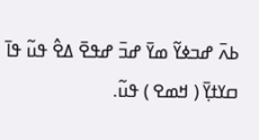ߕߍ߫ ߝߏߦߌ߬ ߘߌ߫ ߝߏ߫ ߝߟߐ߫ ߡߐ߮ ߟߎ߬ ߟߊ߫ ߛߌߙߌ߲߫ ( ߞߘߐ ) ߟߎ߬.